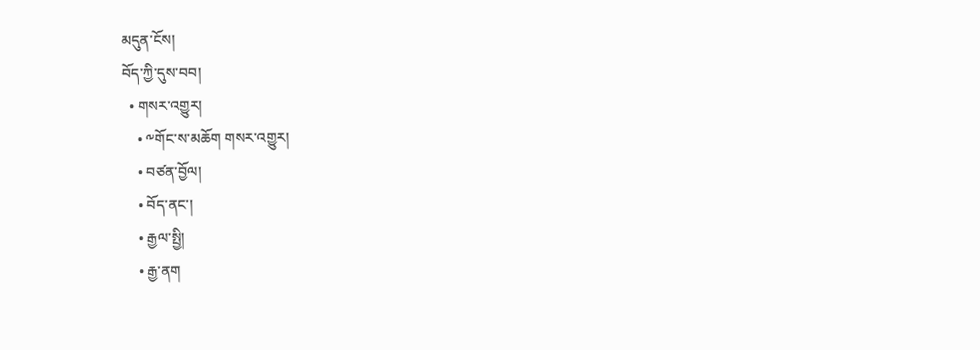མདུན་ངོས།
བོད་ཀྱི་དུས་བབ།
  • གསར་འགྱུར།
    • ༸གོང་ས་མཆོག གསར་འགྱུར།
    • བཙན་བྱོལ།
    • བོད་ནང་།
    • རྒྱལ་སྤྱི།
    • རྒྱ་ནག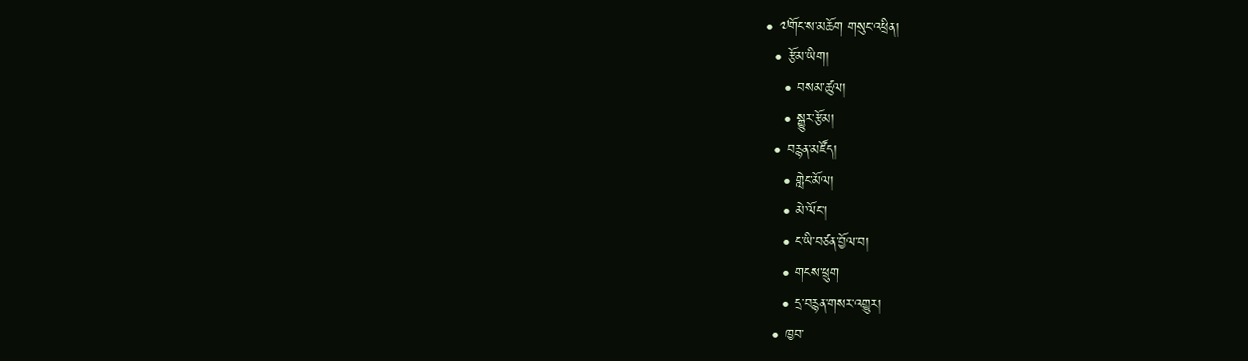• ༧གོང་ས་མཆོག གསུང་འཕྲིན།
  • རྩོམ་ཡིག།
    • བསམ་ཚུལ།
    • སྒྱུར་རྩོམ།
  • བརྙན་མཛོད།
    • གླེང་མོལ།
    • མེ་ལོང་།
    • ང་ཡི་བཙན་བྱོལ་བ།
    • གངས་ཕྲུག
    • དྲ་བརྙན་གསར་འགྱུར།
  • ཁྱབ་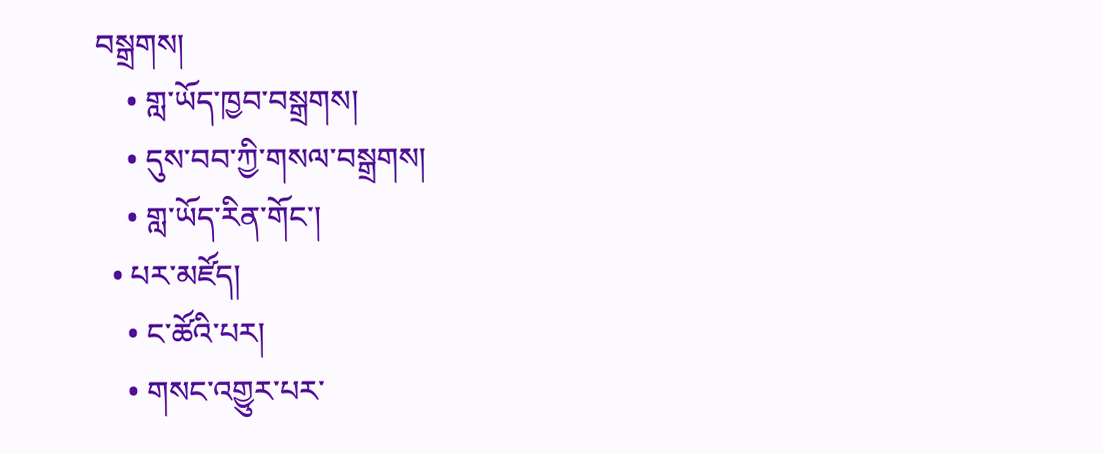བསྒྲགས།
    • གླ་ཡོད་ཁྱབ་བསྒྲགས།
    • དུས་བབ་ཀྱི་གསལ་བསྒྲགས།
    • གླ་ཡོད་རིན་གོང་།
  • པར་མཛོད།
    • ང་ཚོའི་པར།
    • གསང་འགྱུར་པར་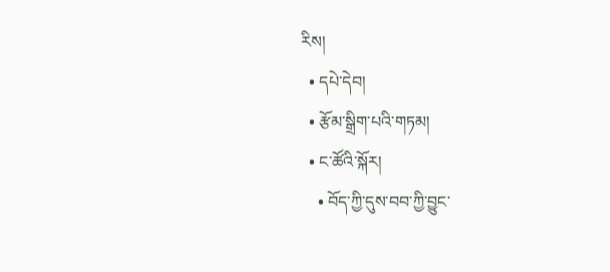རིས།
  • དཔེ་དེབ།
  • རྩོམ་སྒྲིག་པའི་གཏམ།
  • ང་ཚོའི་སྐོར།
    • བོད་ཀྱི་དུས་བབ་ཀྱི་བྱུང་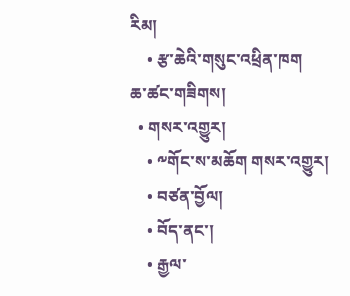རིམ།
    • རྩ་ཆེའི་གསུང་འཕྲིན་ཁག
ཆ་ཚང་གཟིགས།
  • གསར་འགྱུར།
    • ༸གོང་ས་མཆོག གསར་འགྱུར།
    • བཙན་བྱོལ།
    • བོད་ནང་།
    • རྒྱལ་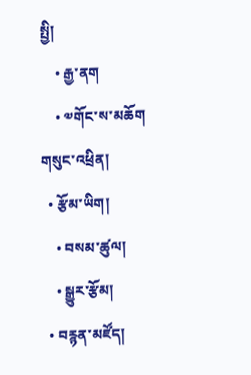སྤྱི།
    • རྒྱ་ནག
    • ༧གོང་ས་མཆོག གསུང་འཕྲིན།
  • རྩོམ་ཡིག།
    • བསམ་ཚུལ།
    • སྒྱུར་རྩོམ།
  • བརྙན་མཛོད།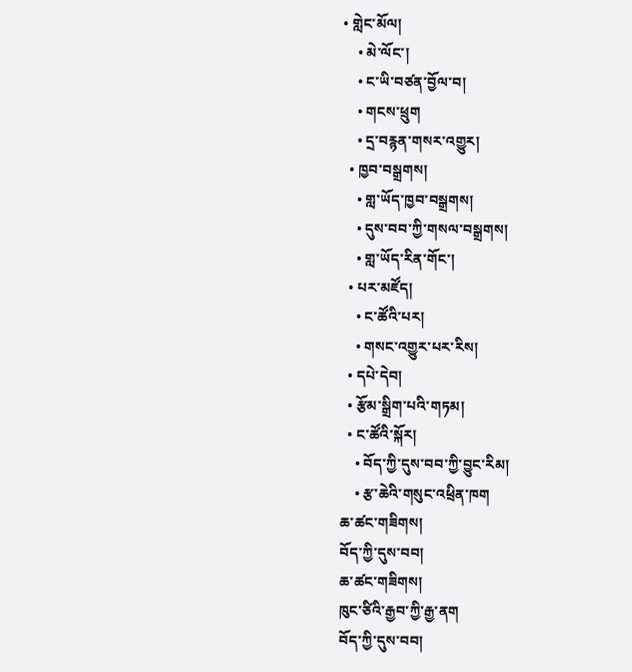• གླེང་མོལ།
    • མེ་ལོང་།
    • ང་ཡི་བཙན་བྱོལ་བ།
    • གངས་ཕྲུག
    • དྲ་བརྙན་གསར་འགྱུར།
  • ཁྱབ་བསྒྲགས།
    • གླ་ཡོད་ཁྱབ་བསྒྲགས།
    • དུས་བབ་ཀྱི་གསལ་བསྒྲགས།
    • གླ་ཡོད་རིན་གོང་།
  • པར་མཛོད།
    • ང་ཚོའི་པར།
    • གསང་འགྱུར་པར་རིས།
  • དཔེ་དེབ།
  • རྩོམ་སྒྲིག་པའི་གཏམ།
  • ང་ཚོའི་སྐོར།
    • བོད་ཀྱི་དུས་བབ་ཀྱི་བྱུང་རིམ།
    • རྩ་ཆེའི་གསུང་འཕྲིན་ཁག
ཆ་ཚང་གཟིགས།
བོད་ཀྱི་དུས་བབ།
ཆ་ཚང་གཟིགས།
ཁུང་ཙིའི་རྒྱབ་ཀྱི་རྒྱ་ནག
བོད་ཀྱི་དུས་བབ།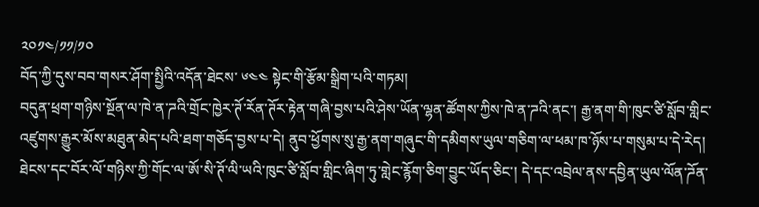༢༠༡༤/༡༡/༡༠
བོད་ཀྱི་དུས་བབ་གསར་ཤོག་སྤྱིའི་འདོན་ཐེངས་ ༦༤༤ སྟེང་གི་རྩོམ་སྒྲིག་པའི་གཏམ།
བདུན་ཕྲག་གཉིས་སྔོན་ལ་ཁེ་ན་ཌའི་གྲོང་ཁྱེར་ཊོ་རོན་ཊོར་རྟེན་གཞི་བྱས་པའི་ཤེས་ཡོན་ལྷན་ཚོགས་ཀྱིས་ཁེ་ན་ཌའི་ནང་། རྒྱ་ནག་གི་ཁུང་ཙི་སློབ་གླིང་འཛུགས་རྒྱུར་མོས་མཐུན་མེད་པའི་ཐག་གཅོད་བྱས་པ་དེ། ནུབ་ཕྱོགས་སུ་རྒྱ་ནག་གཞུང་གི་དམིགས་ཡུལ་གཅིག་ལ་ཕམ་ཁ་ཉོས་པ་གསུམ་པ་དེ་རེད། ཐེངས་དང་བོར་ལོ་གཉིས་ཀྱི་གོང་ལ་ཨོ་སི་ཊོ་ལི་ཡའི་ཁུང་ཙི་སློབ་གླིང་ཞིག་ཏུ་གླེང་རྙོག་ཅིག་བྱུང་ཡོད་ཅིང་། དེ་དང་འབྲེལ་ནས་དབྱིན་ཡུལ་ལོན་ཌོན་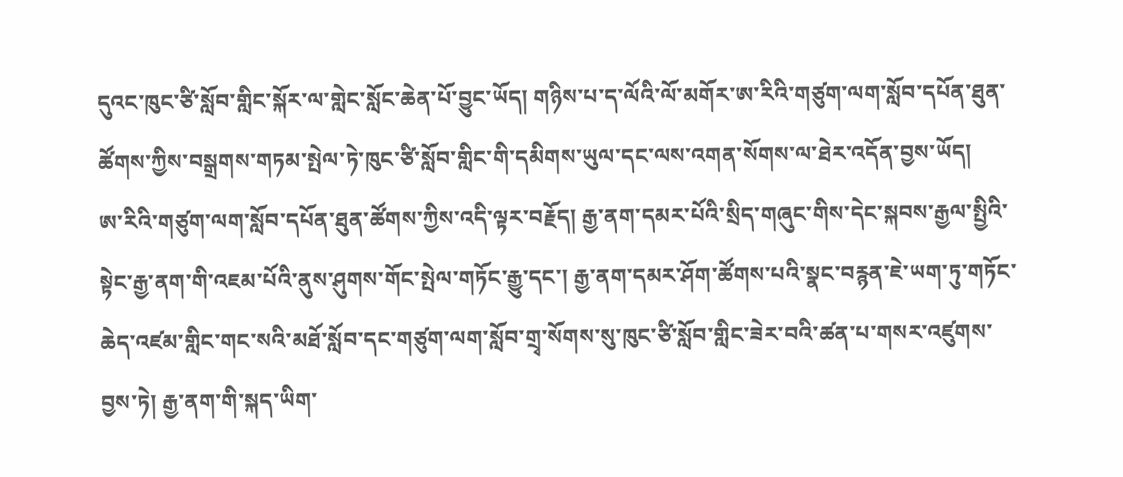དུའང་ཁུང་ཙི་སློབ་གླིང་སྐོར་ལ་གླེང་སློང་ཆེན་པོ་བྱུང་ཡོད། གཉིས་པ་ད་ལོའི་ལོ་མགོར་ཨ་རིའི་གཙུག་ལག་སློབ་དཔོན་ཐུན་ཚོགས་ཀྱིས་བསྒྲགས་གཏམ་སྤེལ་ཏེ་ཁུང་ཙི་སློབ་གླིང་གི་དམིགས་ཡུལ་དང་ལས་འགན་སོགས་ལ་ཐེར་འདོན་བྱས་ཡོད།
ཨ་རིའི་གཙུག་ལག་སློབ་དཔོན་ཐུན་ཚོགས་ཀྱིས་འདི་ལྟར་བརྗོད། རྒྱ་ནག་དམར་པོའི་སྲིད་གཞུང་གིས་དེང་སྐབས་རྒྱལ་སྤྱིའི་སྟེང་རྒྱ་ནག་གི་འཇམ་པོའི་ནུས་ཤུགས་གོང་སྤེལ་གཏོང་རྒྱུ་དང་། རྒྱ་ནག་དམར་ཤོག་ཚོགས་པའི་སྣང་བརྙན་ཇེ་ཡག་ཏུ་གཏོང་ཆེད་འཛམ་གླིང་གང་སའི་མཐོ་སློབ་དང་གཙུག་ལག་སློབ་གྲྭ་སོགས་སུ་ཁུང་ཙི་སློབ་གླིང་ཟེར་བའི་ཚན་པ་གསར་འཛུགས་བྱས་ཏེ། རྒྱ་ནག་གི་སྐད་ཡིག་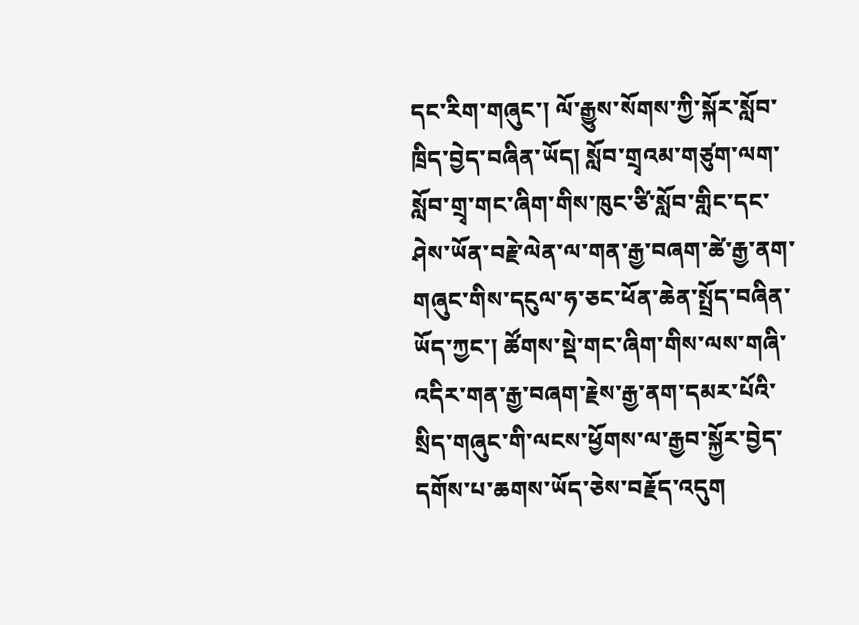དང་རིག་གཞུང་། ལོ་རྒྱུས་སོགས་ཀྱི་སྐོར་སློབ་ཁྲིད་བྱེད་བཞིན་ཡོད། སློབ་གྲྭའམ་གཙུག་ལག་སློབ་གྲྭ་གང་ཞིག་གིས་ཁུང་ཙི་སློབ་གླིང་དང་ཤེས་ཡོན་བརྗེ་ལེན་ལ་གན་རྒྱ་བཞག་ཚེ་རྒྱ་ནག་གཞུང་གིས་དངུལ་ཧ་ཅང་ཕོན་ཆེན་སྤྲོད་བཞིན་ཡོད་ཀྱང་། ཚོགས་སྡེ་གང་ཞིག་གིས་ལས་གཞི་འདིར་གན་རྒྱ་བཞག་རྗེས་རྒྱ་ནག་དམར་པོའི་སྲིད་གཞུང་གི་ལངས་ཕྱོགས་ལ་རྒྱབ་སྐྱོར་བྱེད་དགོས་པ་ཆགས་ཡོད་ཅེས་བརྗོད་འདུག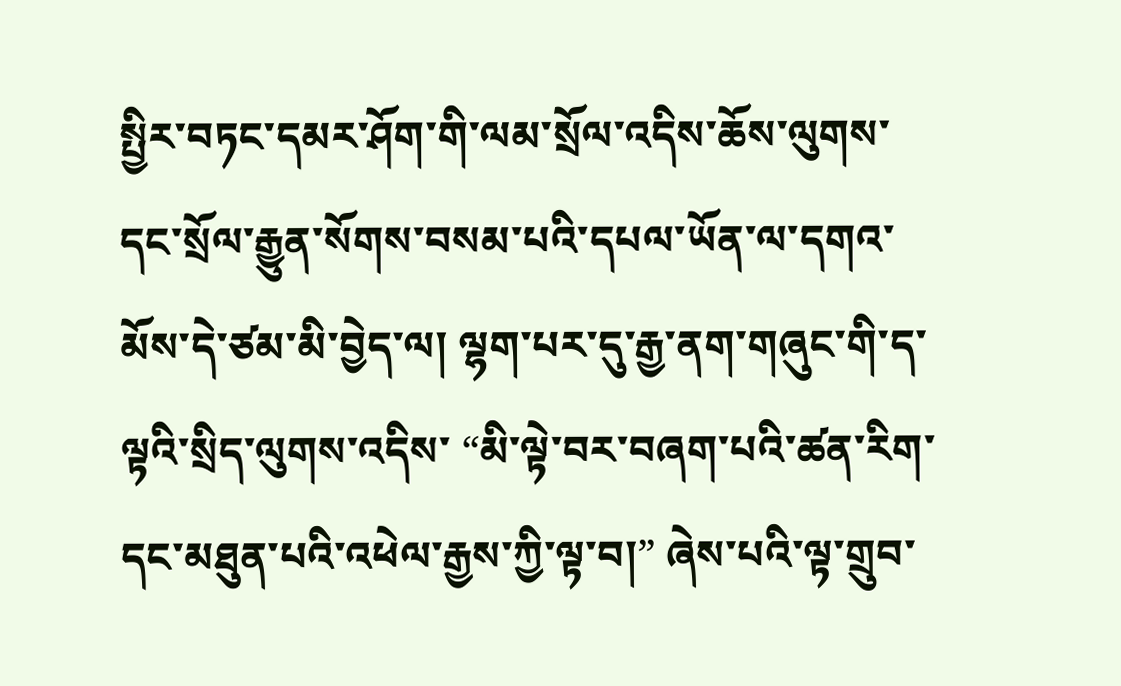སྤྱིར་བཏང་དམར་ཤོག་གི་ལམ་སྲོལ་འདིས་ཆོས་ལུགས་དང་སྲོལ་རྒྱུན་སོགས་བསམ་པའི་དཔལ་ཡོན་ལ་དགའ་མོས་དེ་ཙམ་མི་བྱེད་ལ། ལྷག་པར་དུ་རྒྱ་ནག་གཞུང་གི་ད་ལྟའི་སྲིད་ལུགས་འདིས་ “མི་ལྟེ་བར་བཞག་པའི་ཚན་རིག་དང་མཐུན་པའི་འཕེལ་རྒྱས་ཀྱི་ལྟ་བ།” ཞེས་པའི་ལྟ་གྲུབ་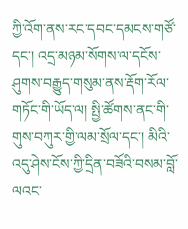ཀྱི་འོག་ནས་རང་དབང་དམངས་གཙོ་དང་། འདྲ་མཉམ་སོགས་ལ་དངོས་ཤུགས་བརྒྱུད་གསུམ་ནས་རྡོག་རོལ་གཏོང་གི་ཡོད་ལ། སྤྱི་ཚོགས་ནང་གི་གུས་བཀུར་གྱི་ལམ་སྲོལ་དང་། མིའི་འདུ་ཤེས་ངོས་ཀྱི་དྲིན་བཟོའི་བསམ་བློ་ལའང་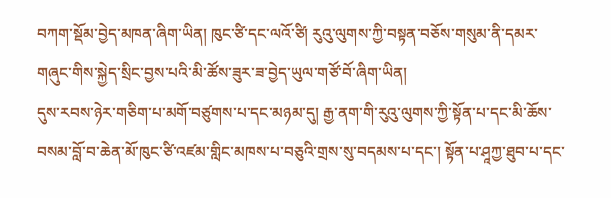བཀག་སྡོམ་བྱེད་མཁན་ཞིག་ཡིན། ཁུང་ཙི་དང་ལའོ་ཙི། རུའུ་ལུགས་ཀྱི་བསྟན་བཅོས་གསུམ་ནི་དམར་གཞུང་གིས་སྐྱེད་སྲིང་བྱས་པའི་མི་ཚོས་ཟུར་ཟ་བྱེད་ཡུལ་གཙོ་བོ་ཞིག་ཡིན།
དུས་རབས་ཉེར་གཅིག་པ་མགོ་བཙུགས་པ་དང་མཉམ་དུ། རྒྱ་ནག་གི་རུའུ་ལུགས་ཀྱི་སྟོན་པ་དང་མི་ཆོས་བསམ་བློ་བ་ཆེན་མོ་ཁུང་ཙི་འཛམ་གླིང་མཁས་པ་བཅུའི་གྲས་སུ་བདམས་པ་དང་། སྟོན་པ་ཤཱཀྱ་ཐུབ་པ་དང་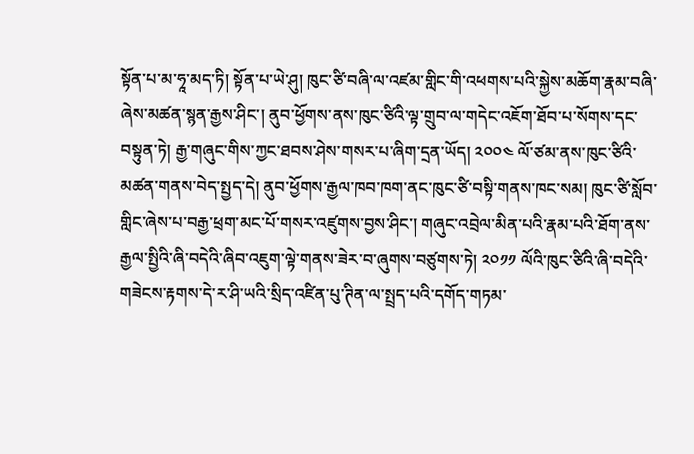སྟོན་པ་མ་ཧཱ་མད་ཏི། སྟོན་པ་ཡེ་ཤུ། ཁུང་ཙི་བཞི་ལ་འཛམ་གླིང་གི་འཕགས་པའི་སྐྱེས་མཆོག་རྣམ་བཞི་ཞེས་མཚན་སྙན་རྒྱས་ཤིང་། ནུབ་ཕྱོགས་ནས་ཁུང་ཙིའི་ལྟ་གྲུབ་ལ་གདེང་འཇོག་ཐོབ་པ་སོགས་དང་བསྟུན་ཏེ། རྒྱ་གཞུང་གིས་ཀྱང་ཐབས་ཤེས་གསར་པ་ཞིག་དྲན་ཡོད། ༢༠༠༤ ལོ་ཙམ་ནས་ཁུང་ཙིའི་མཚན་གནས་བེད་སྤྱད་དེ། ནུབ་ཕྱོགས་རྒྱལ་ཁབ་ཁག་ནང་ཁུང་ཙི་བསྟི་གནས་ཁང་སམ། ཁུང་ཙི་སློབ་གླིང་ཞེས་པ་བརྒྱ་ཕྲག་མང་པོ་གསར་འཛུགས་བྱས་ཤིང་། གཞུང་འབྲེལ་མིན་པའི་རྣམ་པའི་ཐོག་ནས་རྒྱལ་སྤྱིའི་ཞི་བདེའི་ཞིབ་འཇུག་ལྟེ་གནས་ཟེར་བ་ཞུགས་བཙུགས་ཏེ། ༢༠༡༡ ལོའི་ཁུང་ཙིའི་ཞི་བདེའི་གཟེངས་རྟགས་དེ་ར་ཤི་ཡའི་སྲིད་འཛིན་པུ་ཊིན་ལ་སྤྲད་པའི་དགོད་གཏམ་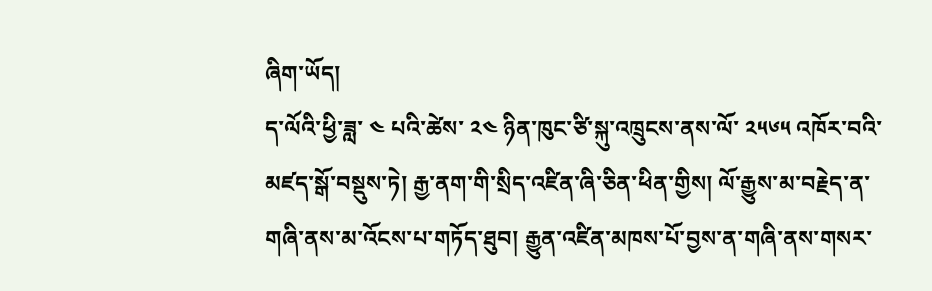ཞིག་ཡོད།
ད་ལོའི་ཕྱི་ཟླ་ ༤ པའི་ཚེས་ ༢༤ ཉིན་ཁུང་ཙི་སྐུ་འཁྲུངས་ནས་ལོ་ ༢༥༦༥ འཁོར་བའི་མཛད་སྒོ་བསྡུས་ཏེ། རྒྱ་ནག་གི་སྲིད་འཛིན་ཞི་ཅིན་ཕིན་གྱིས། ལོ་རྒྱུས་མ་བརྗེད་ན་གཞི་ནས་མ་འོངས་པ་གཏོད་ཐུབ། རྒྱུན་འཛིན་མཁས་པོ་བྱས་ན་གཞི་ནས་གསར་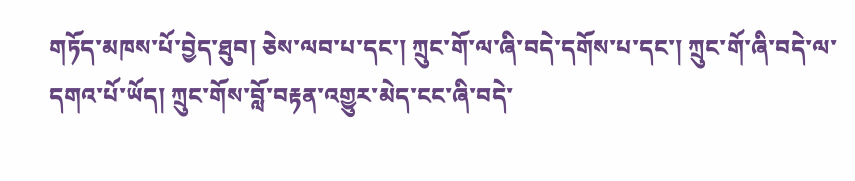གཏོད་མཁས་པོ་བྱེད་ཐུབ། ཅེས་ལབ་པ་དང་། ཀྲུང་གོ་ལ་ཞི་བདེ་དགོས་པ་དང་། ཀྲུང་གོ་ཞི་བདེ་ལ་དགའ་པོ་ཡོད། ཀྲུང་གོས་བློ་བརྟན་འགྱུར་མེད་ངང་ཞི་བདེ་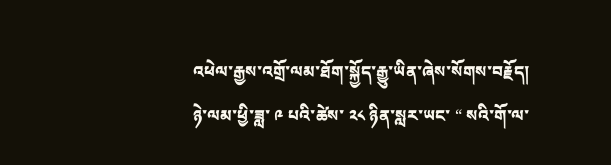འཕེལ་རྒྱས་འགྲོ་ལམ་ཐོག་སྐྱོད་རྒྱུ་ཡིན་ཞེས་སོགས་བརྗོད། ཉེ་ལམ་ཕྱི་ཟླ་ ༩ པའི་ཚེས་ ༢༨ ཉིན་སླར་ཡང་ “ སའི་གོ་ལ་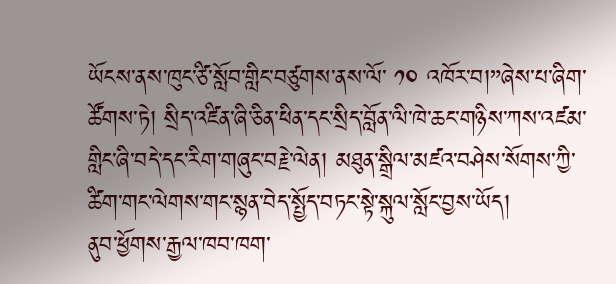ཡོངས་ནས་ཁུང་ཙི་སློབ་གླིང་བཙུགས་ནས་ལོ་ ༡༠ འཁོར་བ།”ཞེས་པ་ཞིག་ཚོགས་ཏེ། སྲིད་འཛིན་ཞི་ཅིན་ཕིན་དང་སྲིད་བློན་ལི་ཁེ་ཆང་གཉིས་ཀས་འཛམ་གླིང་ཞི་བདེ་དང་རིག་གཞུང་བརྗེ་ལེན། མཐུན་སྒྲིལ་མཛའ་བཤེས་སོགས་ཀྱི་ཚིག་གང་ལེགས་གང་སྙན་བེད་སྤྱོད་བཏང་སྟེ་སྐུལ་སློང་བྱས་ཡོད།
ནུབ་ཕྱོགས་རྒྱལ་ཁབ་ཁག་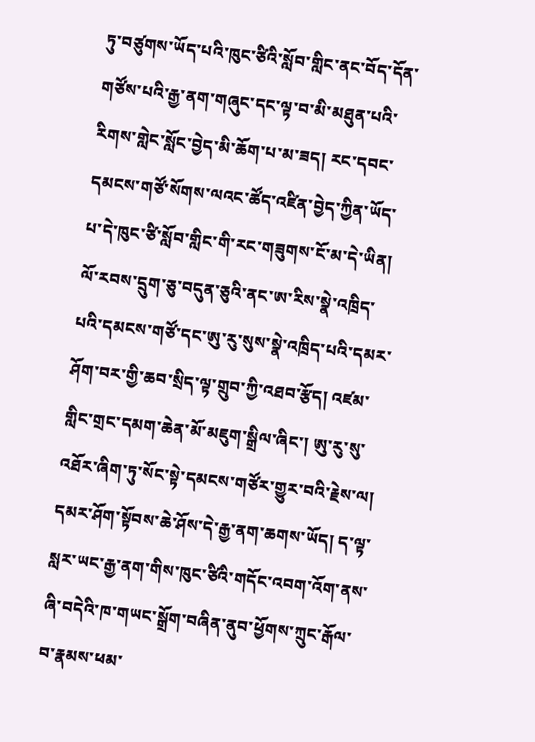ཏུ་བཙུགས་ཡོད་པའི་ཁུང་ཙིའི་སློབ་གླིང་ནང་བོད་དོན་གཙོས་པའི་རྒྱ་ནག་གཞུང་དང་ལྟ་བ་མི་མཐུན་པའི་རིགས་གླེང་སློང་བྱེད་མི་ཆོག་པ་མ་ཟད། རང་དབང་དམངས་གཙོ་སོགས་ལའང་ཚོད་འཛིན་བྱེད་ཀྱིན་ཡོད་པ་དེ་ཁུང་ཙི་སློབ་གླིང་གི་རང་གཟུགས་ངོ་མ་དེ་ཡིན། ལོ་རབས་དྲུག་ཅུ་བདུན་ཅུའི་ནང་ཨ་རིས་སྣེ་འཁྲིད་པའི་དམངས་གཙོ་དང་ཨུ་རུ་སུས་སྣེ་འཁྲིད་པའི་དམར་ཤོག་བར་གྱི་ཆབ་སྲིད་ལྟ་གྲུབ་ཀྱི་འཐབ་རྩོད། འཛམ་གླིང་གྲང་དམག་ཆེན་མོ་མཇུག་སྒྲིལ་ཞིང་། ཨུ་རུ་སུ་འཐོར་ཞིག་ཏུ་སོང་སྟེ་དམངས་གཙོར་གྱུར་བའི་རྗེས་ལ། དམར་ཤོག་སྟོབས་ཆེ་ཤོས་དེ་རྒྱ་ནག་ཆགས་ཡོད། ད་ལྟ་སླར་ཡང་རྒྱ་ནག་གིས་ཁུང་ཙིའི་གདོང་འབག་འོག་ནས་ཞི་བདེའི་ཁ་གཡང་སྒྲོག་བཞིན་ནུབ་ཕྱོགས་ཀྲུང་རྒོལ་བ་རྣམས་ཕམ་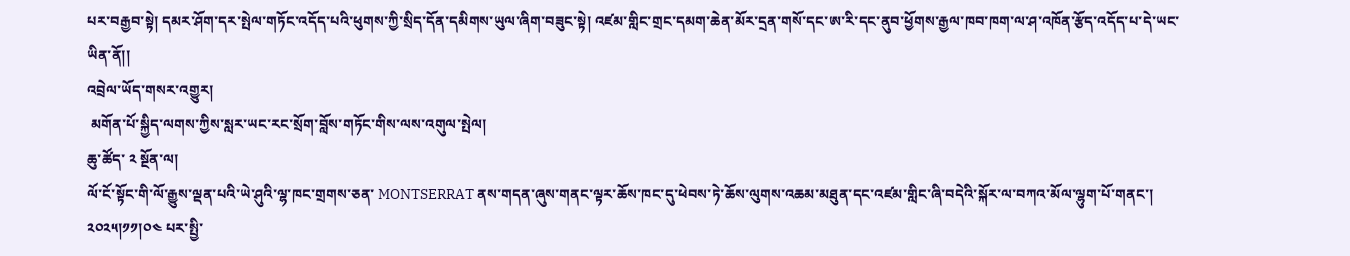པར་བརྒྱབ་སྟེ། དམར་ཤོག་དར་སྤེལ་གཏོང་འདོད་པའི་ཕུགས་ཀྱི་སྲིད་དོན་དམིགས་ཡུལ་ཞིག་བཟུང་སྟེ། འཛམ་གླིང་གྲང་དམག་ཆེན་མོར་དྲན་གསོ་དང་ཨ་རི་དང་ནུབ་ཕྱོགས་རྒྱལ་ཁབ་ཁག་ལ་ཤ་འཁོན་རྩོད་འདོད་པ་དེ་ཡང་ཡིན་ནོ།།
འབྲེལ་ཡོད་གསར་འགྱུར།
 མགོན་པོ་སྐྱིད་ལགས་ཀྱིས་སླར་ཡང་རང་སྲོག་བློས་གཏོང་གིས་ལས་འགུལ་སྤེལ།
ཆུ་ཚོད་ ༢ སྔོན་ལ།
ལོ་ངོ་སྟོང་གི་ལོ་རྒྱུས་ལྡན་པའི་ཡེ་ཤུའི་ལྷ་ཁང་གྲགས་ཅན་ MONTSERRAT ནས་གདན་ཞུས་གནང་ལྟར་ཆོས་ཁང་དུ་ཕེབས་ཏེ་ཆོས་ལུགས་འཆམ་མཐུན་དང་འཛམ་གླིང་ཞི་བདེའི་སྐོར་ལ་བཀའ་མོལ་ལྷུག་པོ་གནང་། ༢༠༢༥།༡༡།༠༤ པར་སྤྱི་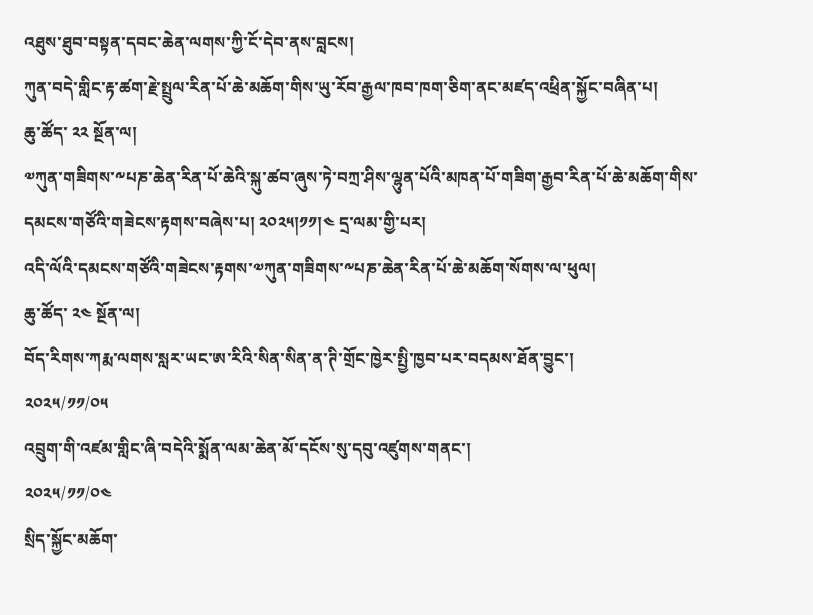འཐུས་ཐུབ་བསྟན་དབང་ཆེན་ལགས་ཀྱི་ངོ་དེབ་ནས་བླངས།
ཀུན་བདེ་གླིང་རྟ་ཚག་རྗེ་སྤྲུལ་རིན་པོ་ཆེ་མཆོག་གིས་ཡུ་རོབ་རྒྱལ་ཁབ་ཁག་ཅིག་ནང་མཛད་འཕྲིན་སྐྱོང་བཞིན་པ།
ཆུ་ཚོད་ ༢༢ སྔོན་ལ།
༧ཀུན་གཟིགས་༸པཎ་ཆེན་རིན་པོ་ཆེའི་སྐུ་ཚབ་ཞུས་ཏེ་བཀྲ་ཤིས་ལྷུན་པོའི་མཁན་པོ་གཟིག་རྒྱབ་རིན་པོ་ཆེ་མཆོག་གིས་དམངས་གཙོའི་གཟེངས་རྟགས་བཞེས་པ། ༢༠༢༥།༡༡།༤ དྲ་ལམ་གྱི་པར།
འདི་ལོའི་དམངས་གཙོའི་གཟེངས་རྟགས་༧ཀུན་གཟིགས་༸པཎ་ཆེན་རིན་པོ་ཆེ་མཆོག་སོགས་ལ་ཕུལ།
ཆུ་ཚོད་ ༢༤ སྔོན་ལ།
བོད་རིགས་ཀརྨ་ལགས་སླར་ཡང་ཨ་རིའི་སིན་སིན་ན་ཊི་གྲོང་ཁྱེར་སྤྱི་ཁྱབ་པར་བདམས་ཐོན་བྱུང་།
༢༠༢༥/༡༡/༠༥
འབྲུག་གི་འཛམ་གླིང་ཞི་བདེའི་སྨོན་ལམ་ཆེན་མོ་དངོས་སུ་དབུ་འཛུགས་གནང་།
༢༠༢༥/༡༡/༠༤
སྲིད་སྐྱོང་མཆོག་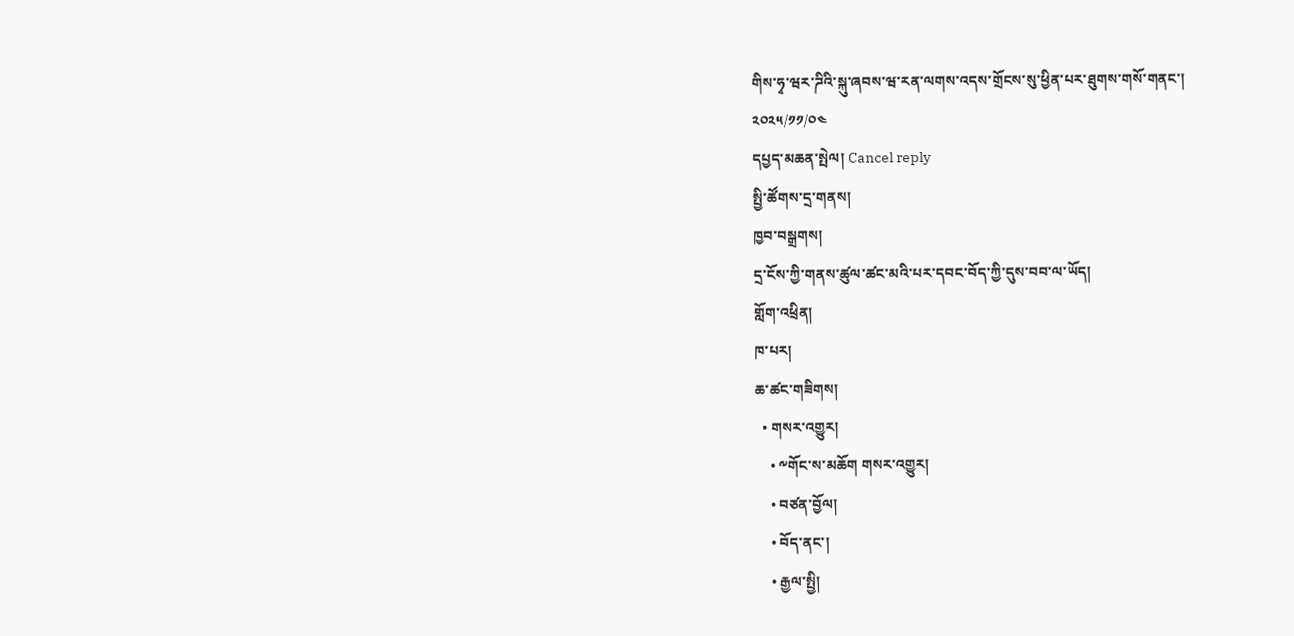གིས་ཧྭ་ཝར་ཌིའི་སྐུ་ཞབས་ཝ་རན་ལགས་འདས་གྲོངས་སུ་ཕྱིན་པར་ཐུགས་གསོ་གནང་།
༢༠༢༥/༡༡/༠༤
དཔྱད་མཆན་སྤེལ། Cancel reply
སྤྱི་ཚོགས་དྲ་གནས།
ཁྱབ་བསྒྲགས།
དྲ་ངོས་ཀྱི་གནས་ཚུལ་ཚང་མའི་པར་དབང་བོད་ཀྱི་དུས་བབ་ལ་ཡོད།
གློག་འཕྲིན།
ཁ་པར།
ཆ་ཚང་གཟིགས།
  • གསར་འགྱུར།
    • ༸གོང་ས་མཆོག གསར་འགྱུར།
    • བཙན་བྱོལ།
    • བོད་ནང་།
    • རྒྱལ་སྤྱི།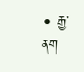• རྒྱ་ནག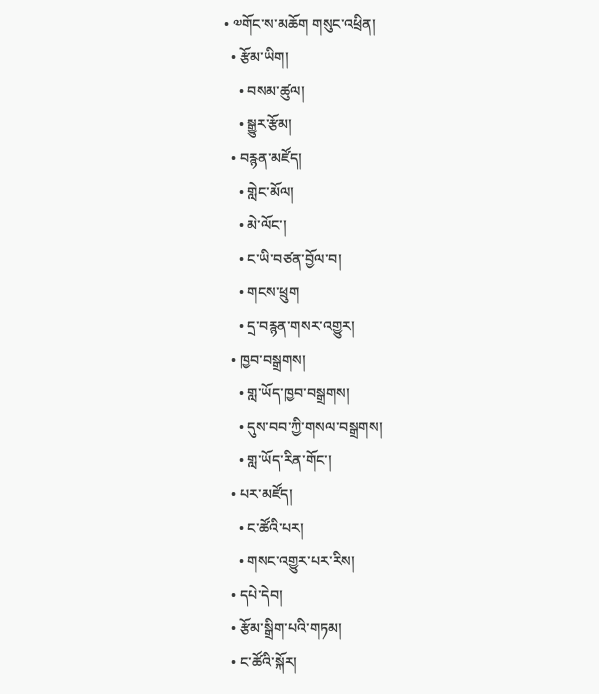• ༧གོང་ས་མཆོག གསུང་འཕྲིན།
  • རྩོམ་ཡིག།
    • བསམ་ཚུལ།
    • སྒྱུར་རྩོམ།
  • བརྙན་མཛོད།
    • གླེང་མོལ།
    • མེ་ལོང་།
    • ང་ཡི་བཙན་བྱོལ་བ།
    • གངས་ཕྲུག
    • དྲ་བརྙན་གསར་འགྱུར།
  • ཁྱབ་བསྒྲགས།
    • གླ་ཡོད་ཁྱབ་བསྒྲགས།
    • དུས་བབ་ཀྱི་གསལ་བསྒྲགས།
    • གླ་ཡོད་རིན་གོང་།
  • པར་མཛོད།
    • ང་ཚོའི་པར།
    • གསང་འགྱུར་པར་རིས།
  • དཔེ་དེབ།
  • རྩོམ་སྒྲིག་པའི་གཏམ།
  • ང་ཚོའི་སྐོར།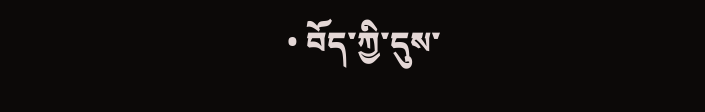• བོད་ཀྱི་དུས་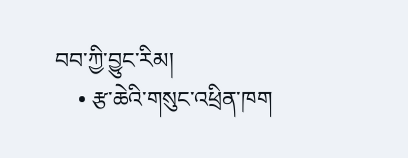བབ་ཀྱི་བྱུང་རིམ།
    • རྩ་ཆེའི་གསུང་འཕྲིན་ཁག